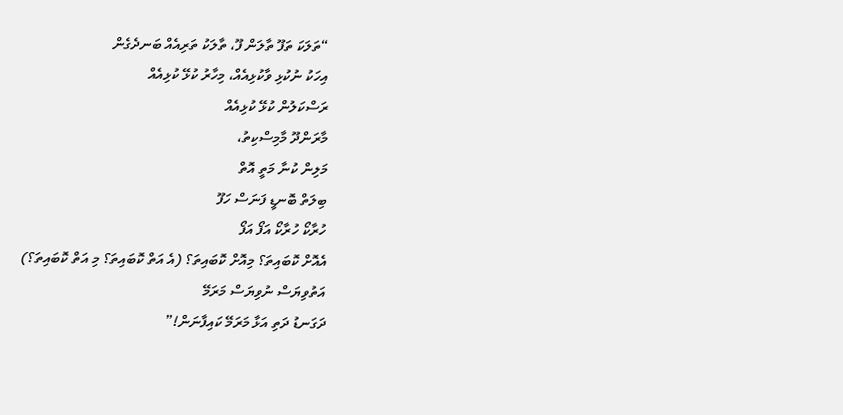“ތަލަކަ ތަފޫ ތާލަން ފޫ، ތާލަކު ތަރިއެއް ބަނދެގެން
އިހަކު ނުކުޅި ވާކުޅިއެއް، މިހާރު ކުޅޭ ކުޅިއެއް
ރަސްކަލުން ކުޅޭ ކުޅިއެއް
މާރަންދޫ މާމިސްކިތު،
މަލިން ކުނާ މަތީ އޮތް
ބިލަތް ބޮނޑީ ފަނަސް ހަފޫ
ހުރާކޯ ހުރާކޯ އަފޯ އަފޯ
އެއޮށް ކޮބައިތަ؟ މިއޮށް ކޮބައިތަ؟ (އެ އަތް ކޮބައިތަ؟ މި އަތް ކޮބައިތަ؟)
އަތުވިޔަސް ނުވިޔަސް މަރަމޭ
ދަގަނޑު ދަތި އަޅާ މަރަމޭ ކައިފާނަން!”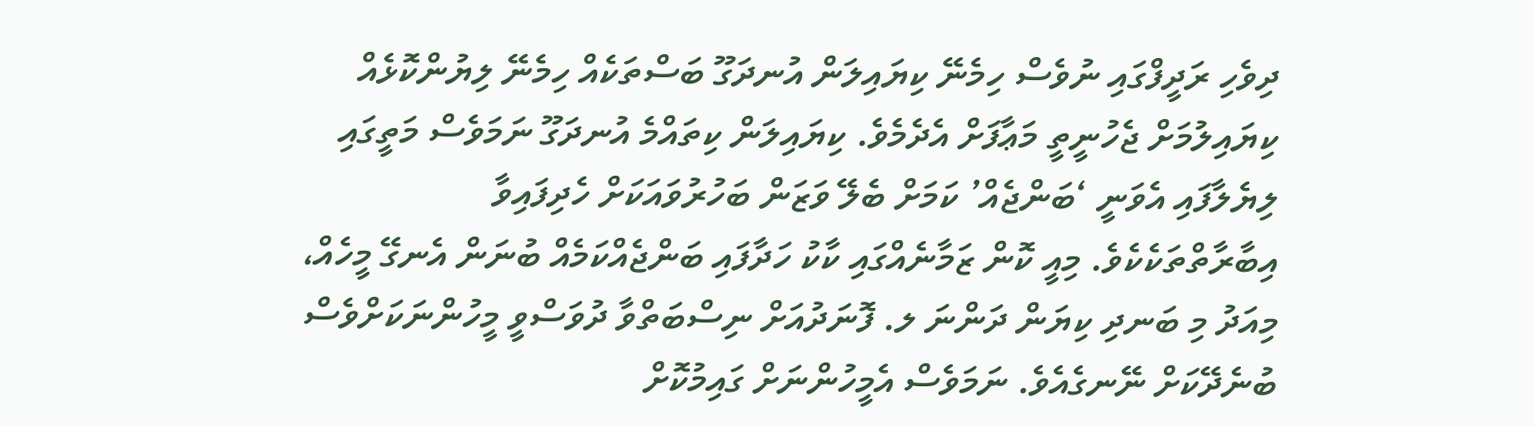ދިވެހި ރަދީފްގައި ނުވެސް ހިމެނޭ ކިޔައިލަން އުނދަގޫ ބަސްތަކެއް ހިމެނޭ ލިޔުންކޮޅެއް ކިޔައިލުމަށް ޖެހުނީތީ މަޢާފަށް އެދެމެވެ. ކިޔައިލަން ކިތައްމެ އުނދަގޫ ނަމަވެސް މަތީގައި ލިޔެލާފައި އެވަނީ ‘ބަންޖެއް’ ކަމަށް ބެލޭ ވަޒަން ބަހުރުވައަކަށް ހެދިފައިވާ އިބާރާތްތަކެކެވެ. މިއީ ކޮން ޒަމާނެއްގައި ކާކު ހަދާފައި ބަންޖެއްކަމެއް ބުނަން އެނގޭ މީހެއް، މިއަދު މި ބަނދި ކިޔަން ދަންނަ ލ. ފޮނަދުއަށް ނިސްބަތްވާ ދުވަސްވީ މީހުންނަކަށްވެސް ބުނެދޭކަށް ނޭނގެއެވެ. ނަމަވެސް އެމީހުންނަށް ގައިމުކޮށް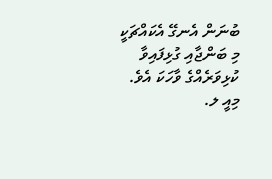ބުނަން އެނގޭ އެކައްޗަކީ މި ބަންޖާއި ގުޅިފައިވާ ކުޅިވަރެއްގެ ވާހަކަ އެވެ.
މިއީ ލ.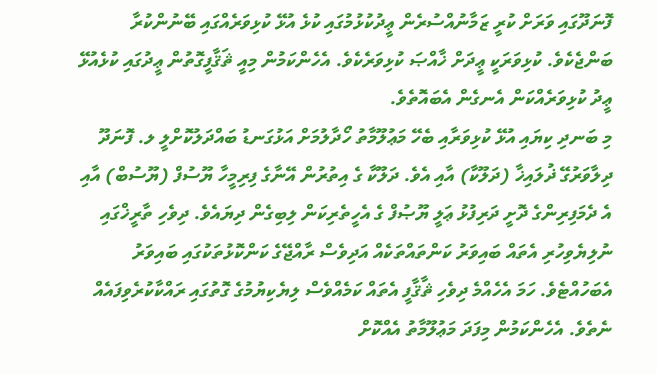ފޮނަދޫގައި ވަރަށް ކުރީ ޒަމާނުއްސުރެން ޢީދުކުޅުމުގައި ކުޅެ އުޅޭ ކުޅިވަރެއްގައި ބޭނުންކުރާ ބަންޖެކެވެ. ކުޅިވަރަކީ ޢީދަށް ޚާއްޞަ ކުޅިވަރެކެވެ. އެހެންކަމުން މިއީ ޘަޤާފީގޮތުން ޢީދުގައި ކުޅެއުޅޭ ޢީދު ކުޅިވަރެއްކަން އެނގެން އެބައޮތެވެ.
މި ބަނދި ކިޔައި އުޅޭ ކުޅިވަރާއި ބެހޭ މަޢުލޫމާތު ހޯދާލުމަށް އަޅުގަނޑު ބައްދަލުކޮށްލީ ލ. ފޮނަދޫ ދިލާވަރުގޭ ޛުލައިޚާ (ދަލޫކާ) އާއި އެވެ. ދަލޫކާ ގެ އިތުރުން އޭނާގެ ފިރިމީހާ ޔޫސުފް (ޔޫސުބް) އާއި އެ ދެމަފިރިންގެ ދޮށީ ދަރިފުޅު ޢަލީ ޔޫޞުފް ގެ އެހީތެރިކަން ލިބިގެން ދިޔައެވެ. ދިވެހި ތާރީޚްގައި ނުލިޔެވިހުރި އެތައް ބައިވަރު ކަންތައްތަކެއް އަދިވެސް ރާއްޖޭގެ ކަންކޮޅުތަކުގައި ބައިވަރު އެބަހުއްޓެވެ. ހަމަ އެހެއްމެ ދިވެހި ޘާޤާފީ އެތައް ކަމެއްވެސް ލިޔެކިޔުމުގެ ގޮތުގައި ރައްކާކުރެވިފައެއް ނެތެވެ. އެހެންކަމުން މިފަދަ މަޢުލޫމާތު އެއްކޮށް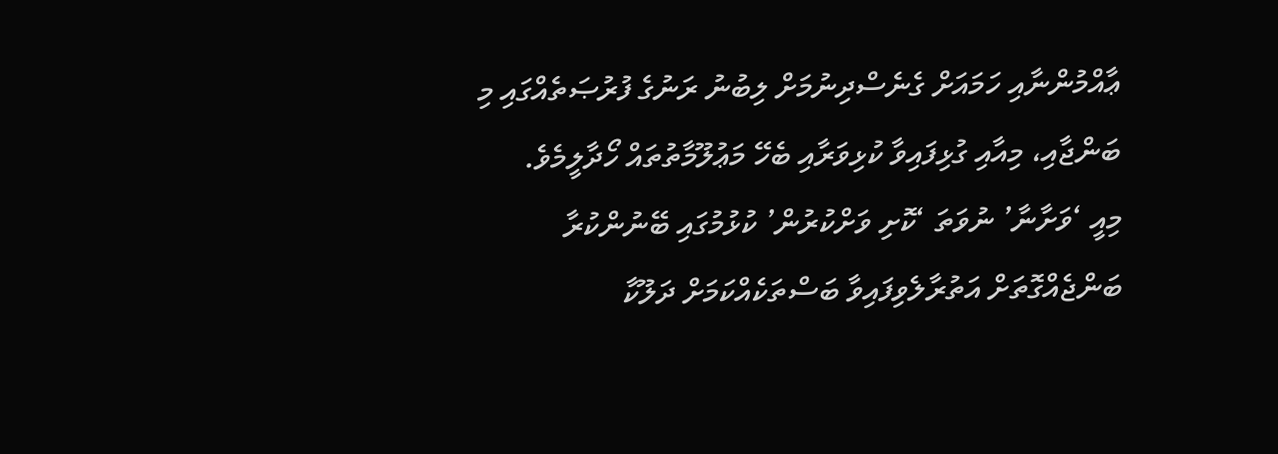ޢާއްމުންނާއި ހަމައަށް ގެނެސްދިނުމަށް ލިބުނު ރަނުގެ ފުރުޞަތެއްގައި މި ބަންޖާއި، މިއާއި ގުޅިފައިވާ ކުޅިވަރާއި ބެހޭ މަޢުލޫމާތުތައް ހޯދާލީމެވެ.
މިއީ ‘ވަށާނާ’ ނުވަތަ ‘ކޮށި ވަށްކުރުން’ ކުޅުމުގައި ބޭނުންކުރާ ބަންޖެއްގޮތަށް އަތުރާލެވިފައިވާ ބަސްތަކެއްކަމަށް ދަލޫކާ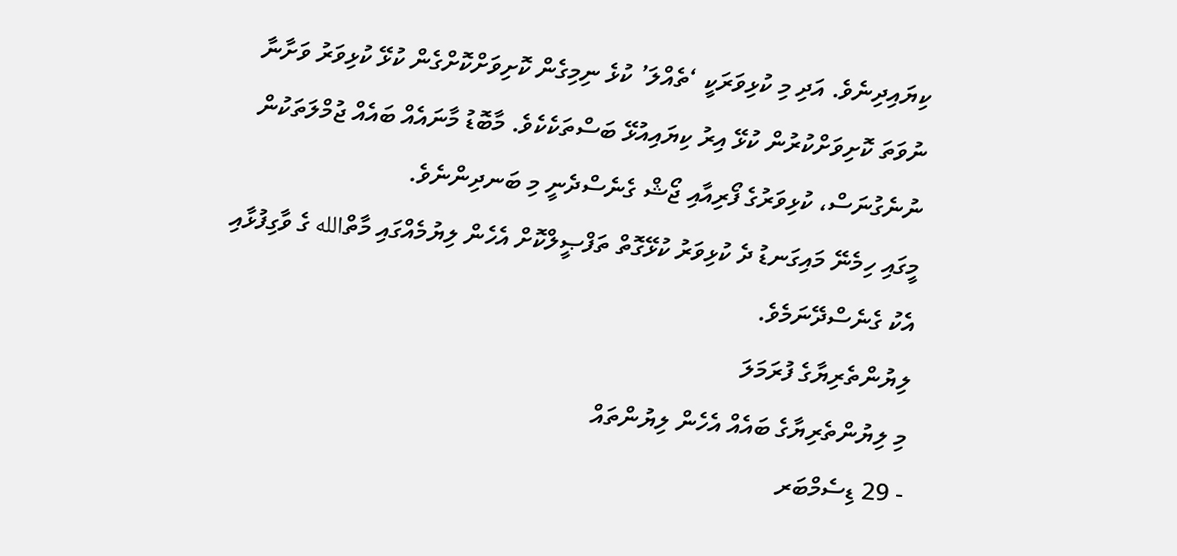ކިޔައިދިނެވެ. އަދި މި ކުޅިވަރަކީ ‘ތެއްލަ’ ކުޅެ ނިމިގެން ކޮށިވަށްކޮށްގެން ކުޅޭ ކުޅިވަރު ވަށާނާ ނުވަތަ ކޮށިވަށްކުރުން ކުޅޭ އިރު ކިޔައިއުޅޭ ބަސްތަކެކެވެ. މާބޮޑު މާނައެއް ބައެއް ޖުމްލަތަކުން ނުނެގުނަސް، ކުޅިވަރުގެ ފޯރިއާއި ޖޯޝް ގެނެސްދެނީ މި ބަނދިންނެވެ.
މީގައި ހިމެނޭ މައިގަނޑު ދެ ކުޅިވަރު ކުޅޭގޮތް ތަފްޞީލްކޮށް އެހެން ލިޔުމެއްގައި މާތްالله ގެ ވާގިފުޅާއި އެކު ގެނެސްދޭނަމެވެ.
ލިޔުންތެރިޔާގެ ފުރަމަލަ
މި ލިޔުންތެރިޔާގެ ބައެއް އެހެން ލިޔުންތައް
- 29 ޑިސެމްބަރ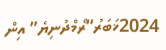2024ޚަބަރު“ރޯމްދުނިޔެ” އިން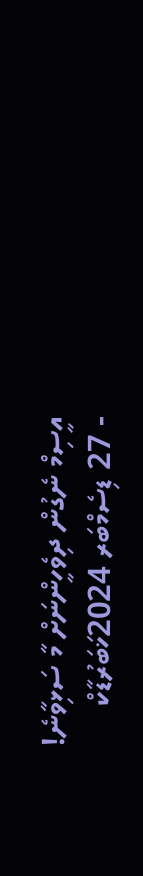އީސިމް ނެގުން ދިވެހީންނަށް މާ ސަޅިވާނެ!
- 27 ޑިސެމްބަރ 2024ޚަބަރުޑާކް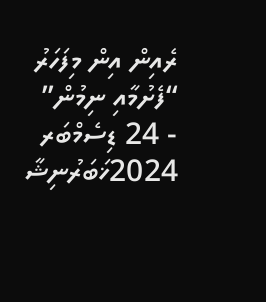ރެއިން އިން މިފަހަރު “ފެށުމާއި ނިމުން”
- 24 ޑިސެމްބަރ 2024ޚަބަރުނިޝާ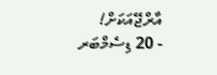އާރްޖޭއަކަށް!
- 20 ޑިސެމްބަރ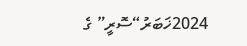2024ޚަބަރު“ސޮރީ” ގެ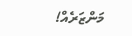މަންޒަރެއް!